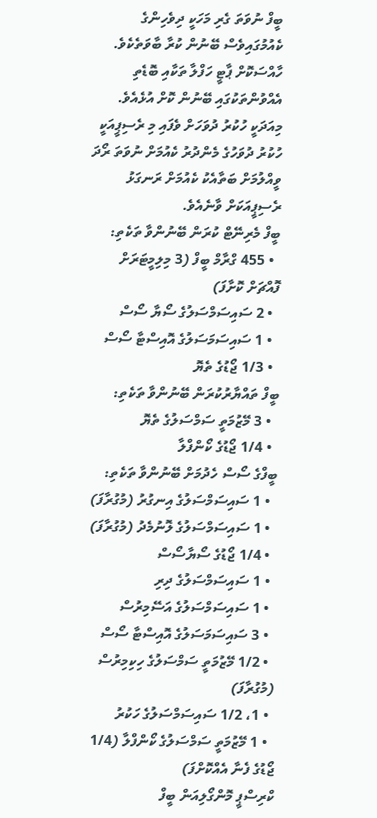ބީފް ނުވަތަ ގެރި މަހަކީ ދިވެހިންގެ ކެއުމުގައިވެސް ބޭނުން ކުރާ ބާވަތެކެވެ. ހާއްސަކޮށް ޕާޓީ ހަފްލާ ތަކާއި ބޮޑެތި އެއްވުންތަކުގައި ބޭނުން ކޮށް އުޅެއެވެ.
މިއަދަކީ ހުކުރު ދުވަހަށް ވެފައި މި ރެސިޕީއަކީ ހުކުރު ދުވަހުގެ މެންދުރު ކެއުމަށް ނުވަތަ ރޯދަ ވީއްލުމަށް ބަތާއެކު ކެއުމަށް ރަނގަޅު ރެސިޕީއަކަށް ވާނެއެވެ.
ބީފް މެރިނޭޓް ކުރަން ބޭނުންވާ ތަކެތި:
  • 455 ގްރާމް ބީފް (3 މިލިމީޓަރަށް ފޮއްޗަށް ކޮށާފަ)
  • 2 ސައިސަމްސަލުގެ ސޯޔާ ސޯސް
  • 1 ސައިސަމަސަލުގެ އޮއިސްޓާ ސޯސް
  • 1/3 ޖޯޑުގެ ތެޔޮ
ބީފް ތައްޔާރުކުރަން ބޭނުންވާ ތަކެތި:
  • 3 މޭޒުމަތީ ސަމްސަލުގެ ތެޔޮ
  • 1/4 ޖޯޑުގެ ކޯންފްލާ
ބީފްގެ ސޯސް ހެދުމަށް ބޭނުންވާ ތަކެތި:
  • 1 ސައިސަމްސަލުގެ އިނގުރު (މުގުރާފަ)
  • 1 ސައިސަމްސަލުގެ ލޮނުމެދު (މުގުރާފަ)
  • 1/4 ޖޯޑުގެ ސޯޔާސޯސް
  • 1 ސައިސަމްސަލުގެ ދިރި
  • 1 ސައިސަމްސަލުގެ އަސޭމިރުސް
  • 3 ސައިސަމަސަލުގެ އޮއިސްޓާ ސޯސް
  • 1/2 މޭޒުމަތީ ސަމްސަލުގެ ހިކިމިރުސް (މުގުރާފަ)
  • 1، 1/2 ސައިސަމްސަލުގެ ހަކުރު
  • 1 މޭޒުމަތީ ސަމްސަލުގެ ކޯންފްލާ (1/4 ޖޯޑުގެ ފެނާ އެއްކޮށްފަ)
ކްރިސްޕީ މޮންގޯލިއަން ބީފް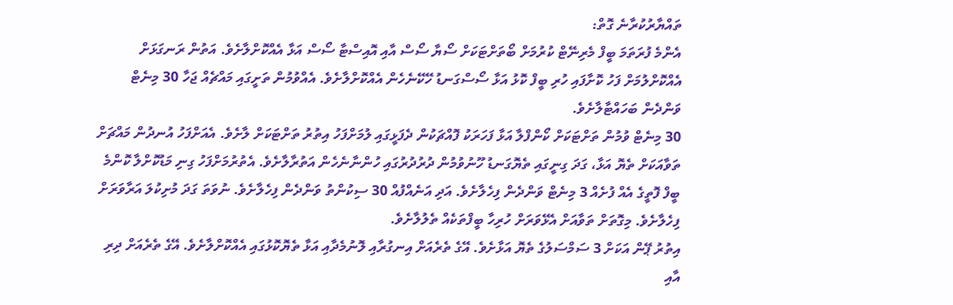ތައްޔާރުކުރާނެ ގޮތް:
އެންމެ ފުރަތަމަ ބީފް މެރިނޭޓް ކުރުމަށް ބޯތަށްޓަކަށް ސޯޔާ ސޯސް އާއި އޮއިސްޓާ ސޯސް އަޅާ އެއްކޮށްލާށެވެ. އަތުން ރަނގަޅަށް އެއްކޮށްލުމަށް ފަހު ކޮށާފައި ހުރި ބީފް ކޮޅު އަޅާ ސޯސްގަނޑު ހޭކޭނެހެން އެއްކޮށްލާށެވެ. އެއްވުމުން ތަށީގައި މައްޗެއް ޖަހާ 30 މިނެޓް ވަންދެން ބަހައްޓާލާށެވެ.
30 މިނެޓް ވުމުން ތަށްޓަކަށް ކޯންފްލާ އަޅާ ފަހަރަކު ފޮއްޗަކުން ދެފަޅީގައި ލުމަށްފަހު އިތުރު ތަށްޓަކަށް ލާށެވެ. އެއަށްފަހު އުނދުން މައްޗަށް ތަވާއަކަށް ތެޔޮ އަޅާ، ގަދަ ގިނީގައި ތެޔޮގަނޑު ހޫނުވުމުން ދުރުދުރުގައި ހުންނާނެހެން އަތުރާލާށެވެ. އެތުރުމަށްފަހު ގިނި މަޑުކޮށްލާ ކޮންމެ ބީފް ފޮތީގެ އެއް ފުށެއް 3 މިނެޓް ވަންދެން ފިހެލާށެވެ. އަދި އަނެއްފުއް 30 ސިކުންތު ވަންދެން ފިހެލާށެވެ. ނުވަތަ ގަދަ މުށިކުލަ އަރާވަރަށް ފިހެލާށެވެ. މިގޮތަށް ތަވާއަށް އެޅޭވަރަށް ހުރިހާ ބީފްތަކެއް ތެލުލާށެވެ.
އިތުރު ޕޭން އަކަށް 3 ސަމްސަލުގެ ތެޔޮ އަޅާށެވެ. އޭގެ ތެރެއަށް އިނގުރާއި ލޮނުމެދާއި އަޅާ ތެޔޮކޮޅުގައި އެއްކޮށްލާށެވެ. އޭގެ ތެރެއަށް ދިރި އާއި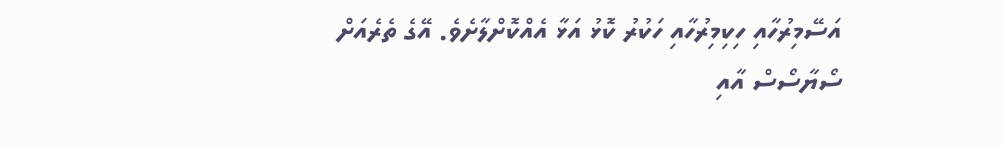އަސޭމިރުހާއި ހިކިމިރުހާއި ހަކުރު ކޮޅު އަޅާ އެއްކޮށްލާށެވެ. އޭގެ ތެރެއަށް ސޯޔާސޯސް އާއި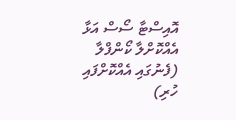އޮއިސްޓާ ސޯސް އަޅާ އެއްކޮށްލާ ކޯންފްލާ (ފެނުގައި އެއްކޮށްފައި ހުރި)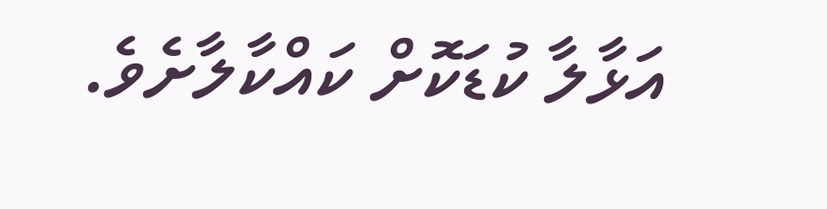އަޅާލާ ކުޑަކޮށް ކައްކާލާށެވެ.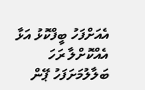އެއަށްފަހު ބީފްކޮޅު އަޅާ އެއްކޮށްލާ ރަހަ ބަލާލުމަށަފަހު ޕޭން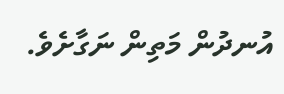އުނދުން މަތިން ނަގާށެވެ.